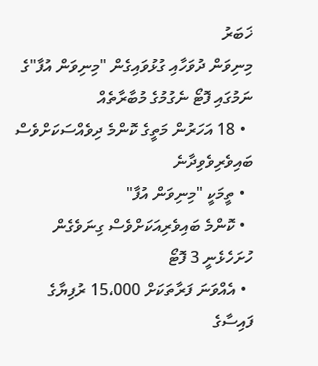ޚަބަރު
މިނިވަން ދުވަހާއި ގުޅުވައިގެން "މިނިވަން އުފާ"ގެ ނަމުގައި ފޮޓޯ ނެގުމުގެ މުބާރާތެއް
  • 18 އަހަރުން މަތީގެ ކޮންމެ ދިވެއްސަކަށްވެސް ބައިވެރިވެވިދާނެ
  • ތީމަކީ "މިނިވަން އުފާ"
  • ކޮންމެ ބައިވެރިއަކަށްވެސް ގިނަވެގެން ހުށަހެޅެނީ 3 ފޮޓޯ
  • އެއްވަނަ ފަރާތަކަށް 15،000 ރުފިޔާގެ ފައިސާގެ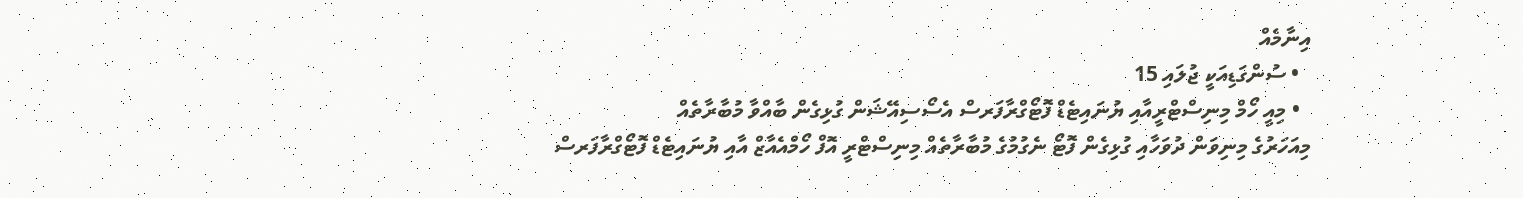އިނާމެއް
  • ސުންގަޑިއަކީ ޖުލައި 15
  • މިއީ ހޯމް މިނިސްޓްރީއާއި ޔުނައިޓެޑް ފޮޓޯގްރާފަރސް އެސޯސިއޭޝަން ގުޅިގެން ބާއްވާ މުބާރާތެއް
މިއަހަރުގެ މިނިވަން ދުވަހާއި ގުޅިގެން ފޮޓޯ ނެގުމުގެ މުބާރާތެއް މިނިސްޓްރީ އޮފް ހޯމްއެއާޒް އާއި ޔުނައިޓެޑް ފޮޓޯގްރާފަރސް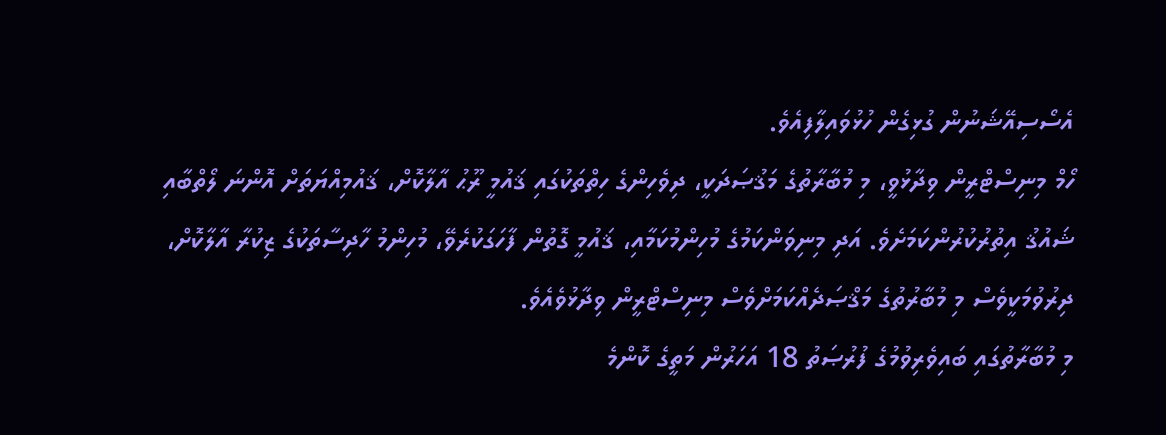އެސޯސިއޭޝަނުން ގުޅިގެން ހުޅުވައިލާފިއެވެ.
ހޯމް މިނިސްޓްރީން ވިދާޅުވީ، މި މުބާރާތުގެ މަޤުޞަދަކީ، ދިވެހިންގެ ހިތްތަކުގައި ޤައުމީ ރޫޙު އާލާކޮށް، ޤައުމިއްޔަތަށް އޮންނަ ލޯތްބާއި ޝައުޤު އިތުރުކުރުންކަމަށެވެ. އަދި މިނިވަންކަމުގެ މުހިންމުކަމާއި، ޤައުމީ ގޮތުން ފާހަގަކުރެވޭ، މުހިންމު ހާދިސާތަކުގެ ޒިކުރާ އާލާކޮށް، ދިރުވުމަކީވެސް މި މުބާރުތުގެ މަޤްޞަދެއްކަމަށްވެސް މިނިސްޓްރީން ވިދާޅުވެއެވެ.
މި މުބާރާތުގައި ބައިވެރިވުމުގެ ފުރުޞަތު 18 އަހަރުން މަތީގެ ކޮންމެ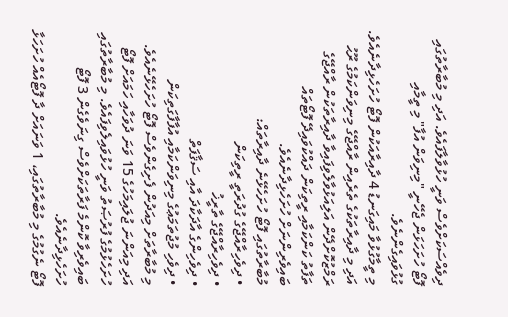ދިވެއްސަކަށްވެސް ވަނީ ހުޅުވާލާފައެވެ. އަދި މި މުބާރާތުގައި ފޮޓޯ ހުށަހަޅަން ޖެހޭނީ "މިނިވަން އުފާ" މި ތީމާއި ގުޅުވައިގެންނެވެ.
މި ތީމާގުޅުވާ މައިގަނޑު 4 ދާއިރާއަކުން ފޮޓޯ ހުށަހެޅިދާނެއެވެ. އަދި މި ދާއިރާތަކުގެ ތެރެއިން ރާއްޖޭގެ މިނިވަންކަމުގެ ރޫޙު ރަމްޒުކޮށްދޭން އަލިއަޅުވާލެވިފައިވާ ދާއިރާތަކުން ރާއްޖޭގެ ތަފާތު ކަންކަމާއި ރީތިކަން ދައްކުވައިދޭ ފޮޓޯތައް ބައިވެރިންނަށް ހުށަހެޅިދާނެއެވެ.
މުބާރާތުގައި ފޮޓޯ ހުށަހެޅޭނެ ދާއިރާތައް:
• ދިވެހިރާއްޖޭގެ ގުދުރަތީ ރީތިކަން
• ދިވެހިރާއްޖޭގެ ތާރީޚު
• ދިވެހިންގެ އާދަކާދަ އާއި ސަޤާފަތް
• ދިވެހި މުޖުތަމަޢުގެ މިނިވަންކަމާއި އުފާފާގަތިކަން
މި މުބާރާތަށް މިއަދުން ފެށިގެންވެސް ފޮޓޯ ހުށަހެޅޭނެއެވެ. އަދި މިއަންނަ ޖުލައިމަހުގެ 15 ވަނަ ދުވަހާއި ހަމައަށް ފޮޓޯ ހުށަހެޅުމުގެ ފުރުޞަތު ވަނީ ހުޅުވައިލެވިފައެވެ. މި މުބާރާތުގައި ބައިވެރިވާ ކޮންމެ ފަރާތަކަށްވެސް ގިނަވެގެން 3 ފޮޓޯ ހުށަހެޅިދާނެއެވެ.
ފޮޓޯ ނެގުމުގެ މި މުބާރާތުގައި، 1 ވަނައަށް ދާ ފޮޓޯއެއް ހުށަހަޅާ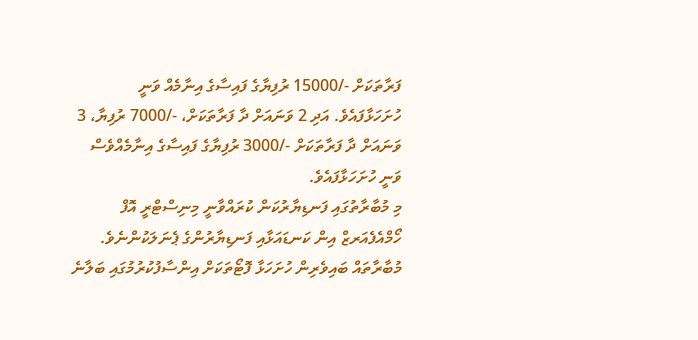ފަރާތަކަށް -/15000 ރުފިޔާގެ ފައިސާގެ އިނާމެއް ވަނީ ހުށަހަޅާފައެވެ. އަދި 2 ވަނައަށް ދާ ފަރާތަކަށް، -/7000 ރުފިޔާ، 3 ވަނައަށް ދާ ފަރާތަކަށް -/3000 ރުފިޔާގެ ފައިސާގެ އިނާމެއްވެސް ވަނީ ހުށަހަޅާފައެވެ.
މި މުބާރާތުގައި ފަނޑިޔާރުކަން ކުރައްވާނީ މިނިސްޓްރީ އޮފް ހޯމްއެފެއަރޒް އިން ކަނޑައަޅާއި ފަނޑިޔާރުންގެ ޕެނަލަކުންނެވެ. މުބާރާތައް ބައިވެރިން ހުށަހަޅާ ފޮޓޯތަކަށް އިންސާފުކުރުމުގައި ބަލާނެ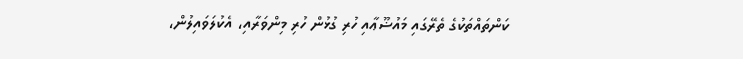ކަންތައްތަކުގެ ތެރޭގައި މައުޟޫޢާއި ހުރި ގުޅުން ހުރި މިންވަރާއި، އެކުލަވައިލުން،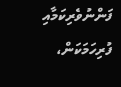ފަންނުވެރިކަމާއި ފުރިހަމަކަން،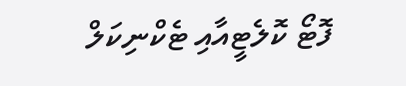ފޮޓޯ ކޮލެޓީއާއި ޓެކްނިކަލް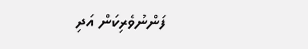ފަންނުވެރިކަން އަދި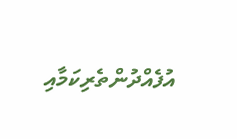އުފެއްދުންތެރިކަމާއި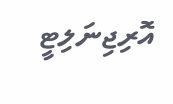އޮރިޖިނަލިޓީ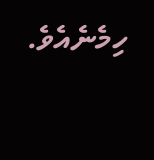ހިމެނެއެވެ.